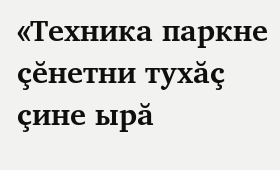«Техника паркне çĕнетни тухăç çине ырă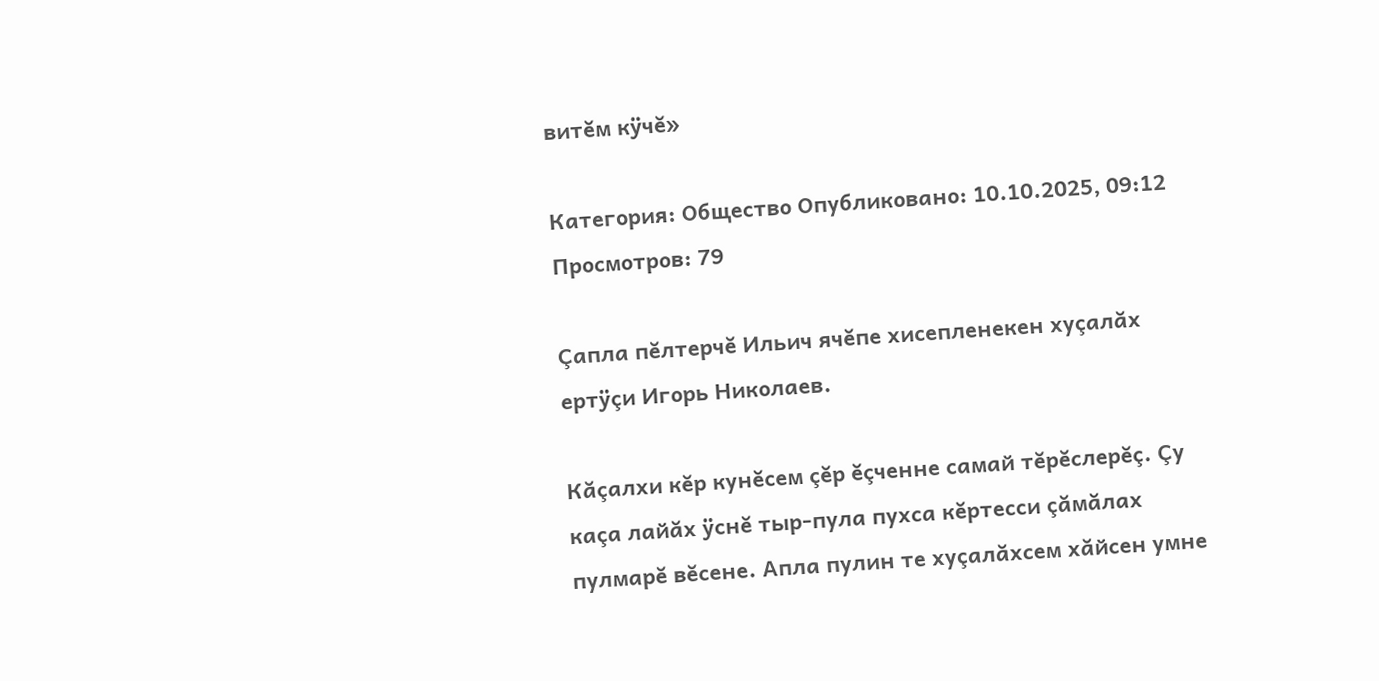витĕм кÿчĕ»

Категория: Общество Опубликовано: 10.10.2025, 09:12 Просмотров: 79

Çапла пĕлтерчĕ Ильич ячĕпе хисепленекен хуçалăх ертÿçи Игорь Николаев.

Кăçалхи кĕр кунĕсем çĕр ĕçченне самай тĕрĕслерĕç. Çу каçа лайăх ÿснĕ тыр-пула пухса кĕртесси çăмăлах пулмарĕ вĕсене. Апла пулин те хуçалăхсем хăйсен умне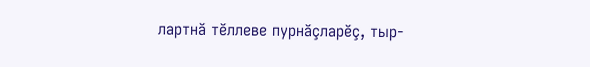лартнă тĕллеве пурнăçларĕç, тыр-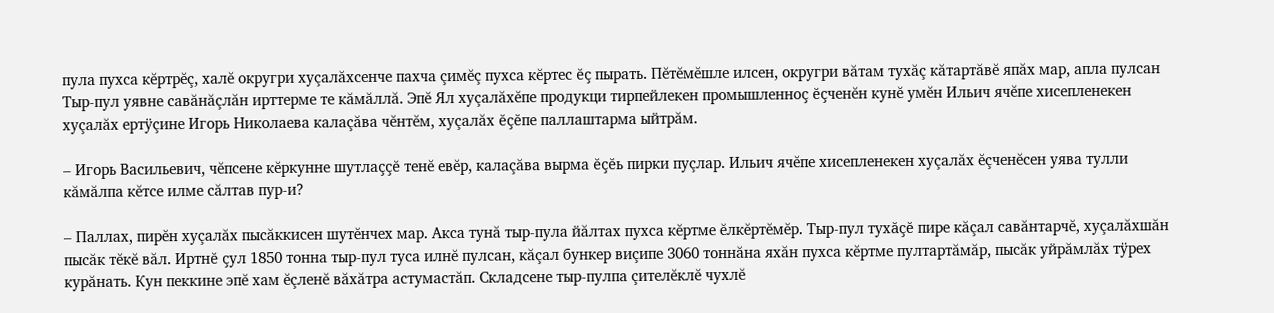пула пухса кĕртрĕç, халĕ округри хуçалăхсенче пахча çимĕç пухса кĕртес ĕç пырать. Пĕтĕмĕшле илсен, округри вăтам тухăç кăтартăвĕ япăх мар, апла пулсан Тыр-пул уявне савăнăçлăн ирттерме те кăмăллă. Эпĕ Ял хуçалăхĕпе продукци тирпейлекен промышленноç ĕçченĕн кунĕ умĕн Ильич ячĕпе хисепленекен хуçалăх ертÿçине Игорь Николаева калаçăва чĕнтĕм, хуçалăх ĕçĕпе паллаштарма ыйтрăм.

– Игорь Васильевич, чĕпсене кĕркунне шутлаççĕ тенĕ евĕр, калаçăва вырма ĕçĕь пирки пуçлар. Ильич ячĕпе хисепленекен хуçалăх ĕçченĕсен уява тулли кăмăлпа кĕтсе илме сăлтав пур-и?

– Паллах, пирĕн хуçалăх пысăккисен шутĕнчех мар. Акса тунă тыр-пула йăлтах пухса кĕртме ĕлкĕртĕмĕр. Тыр-пул тухăçĕ пире кăçал савăнтарчĕ, хуçалăхшăн пысăк тĕкĕ вăл. Иртнĕ çул 1850 тонна тыр-пул туса илнĕ пулсан, кăçал бункер виçипе 3060 тоннăна яхăн пухса кĕртме пултартăмăр, пысăк уйрăмлăх тÿрех курăнать. Кун пеккине эпĕ хам ĕçленĕ вăхăтра астумастăп. Складсене тыр-пулпа çителĕклĕ чухлĕ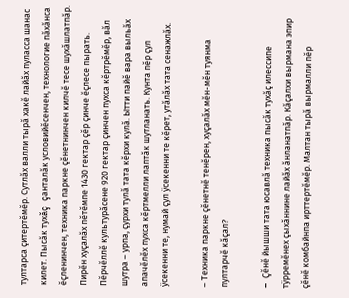тултарса çитертĕмĕр. Сутлăх валли тырă хакĕ лайăх пуласса шанас килет. Пысăк тухăç çанталăк условийĕсенчен, технологие пăхăнса ĕçленинчен, техника паркне çĕнетнинчен килчĕ тесе шухăшлатпăр. Пирĕн хуçалăх пĕтĕмпе 1430 гектар çĕр çинче ĕçлесе пырать. Пĕрчĕллĕ культурăсене 920 гектар çинчен пухса кĕртрĕмĕр, вăл шутра – урпа, çурхи тулă тата кĕрхи кулă. Ытти пайĕ вара выльăх апачĕлĕх пухса кĕртмелли лаптăк шутланать. Кунта пĕр çул ÿсекенни те, нумай çул ÿсекенни те кĕрет, утăлăх тата сенажлăх.

– Техника паркне çĕнетнĕ тенĕрен, хуçалăх мĕн-мĕн туянма пултарчĕ кăçал?

– Çĕнĕ йышши тата юсавлă техника пысăк тухăç илессипе тÿрремĕнех çыхăннине лайăх ăнланатпăр. Кăçалхи вырмана эпир çĕнĕ комбайнпа ирттертĕмĕр. Малтан тырă вырмалли пĕр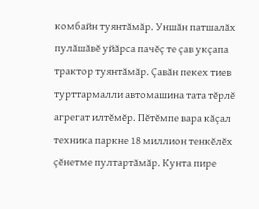комбайн туянтăмăр. Уншăн патшалăх пулăшăвĕ уйăрса пачĕç те çав укçапа трактор туянтăмăр. Çавăн пекех тиев турттармалли автомашина тата тĕрлĕ агрегат илтĕмĕр. Пĕтĕмпе вара кăçал техника паркне 18 миллион тенкĕлĕх çĕнетме пултартăмăр. Кунта пире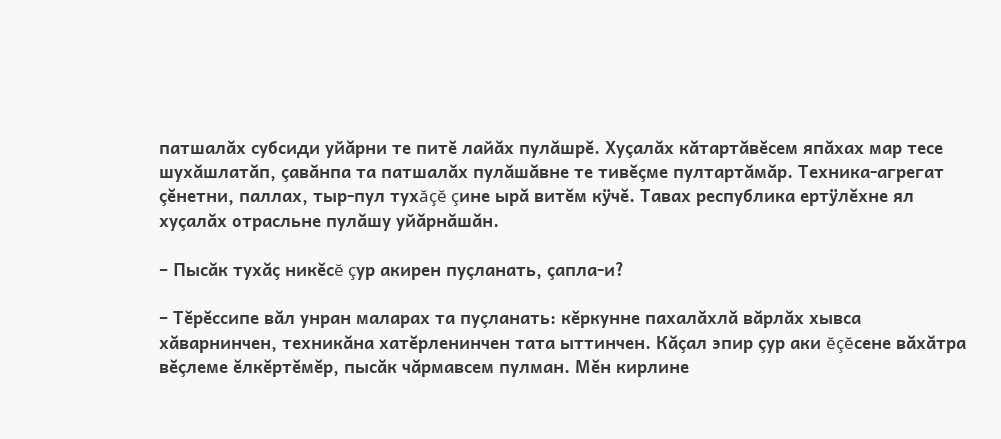патшалăх субсиди уйăрни те питĕ лайăх пулăшрĕ. Хуçалăх кăтартăвĕсем япăхах мар тесе шухăшлатăп, çавăнпа та патшалăх пулăшăвне те тивĕçме пултартăмăр. Техника-агрегат çĕнетни, паллах, тыр-пул тухăçĕ çине ырă витĕм кÿчĕ. Тавах республика ертÿлĕхне ял хуçалăх отрасльне пулăшу уйăрнăшăн.

– Пысăк тухăç никĕсĕ çур акирен пуçланать, çапла-и?

– Тĕрĕссипе вăл унран маларах та пуçланать: кĕркунне пахалăхлă вăрлăх хывса хăварнинчен, техникăна хатĕрленинчен тата ыттинчен. Кăçал эпир çур аки ĕçĕсене вăхăтра вĕçлеме ĕлкĕртĕмĕр, пысăк чăрмавсем пулман. Мĕн кирлине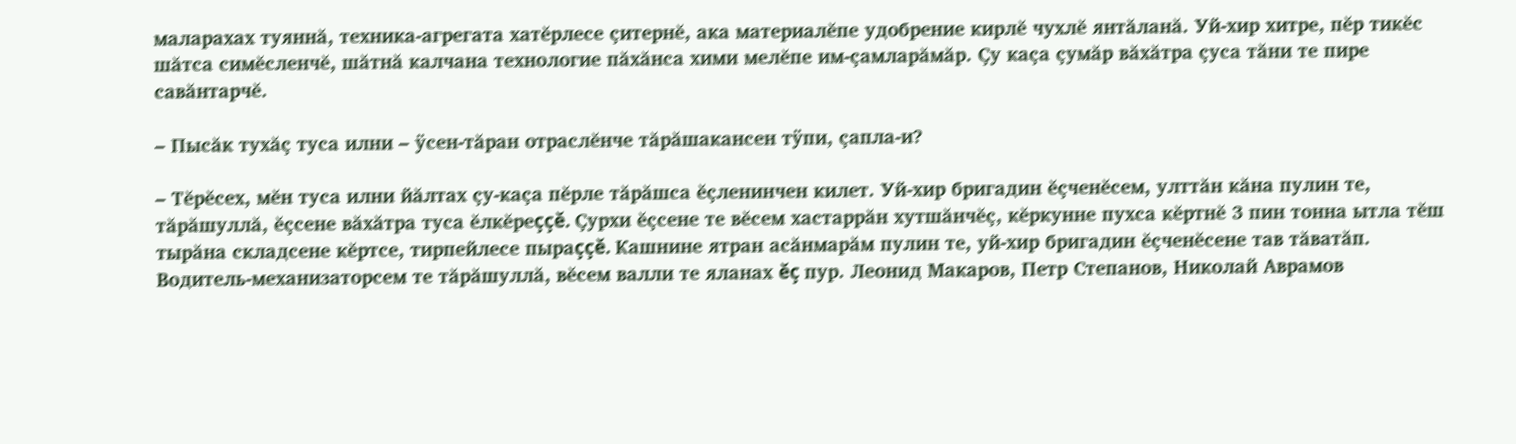маларахах туяннă, техника-агрегата хатĕрлесе çитернĕ, ака материалĕпе удобрение кирлĕ чухлĕ янтăланă. Уй-хир хитре, пĕр тикĕс шăтса симĕсленчĕ, шăтнă калчана технологие пăхăнса хими мелĕпе им-çамларăмăр. Çу каçа çумăр вăхăтра çуса тăни те пире савăнтарчĕ.

– Пысăк тухăç туса илни – ÿсен-тăран отраслĕнче тăрăшакансен тÿпи, çапла-и?

– Тĕрĕсех, мĕн туса илни йăлтах çу-каçа пĕрле тăрăшса ĕçленинчен килет. Уй-хир бригадин ĕçченĕсем, улттăн кăна пулин те, тăрăшуллă, ĕçсене вăхăтра туса ĕлкĕреççĕ. Çурхи ĕçсене те вĕсем хастаррăн хутшăнчĕç, кĕркунне пухса кĕртнĕ 3 пин тонна ытла тĕш тырăна складсене кĕртсе, тирпейлесе пыраççĕ. Кашнине ятран асăнмарăм пулин те, уй-хир бригадин ĕçченĕсене тав тăватăп. Водитель-механизаторсем те тăрăшуллă, вĕсем валли те яланах ĕç пур. Леонид Макаров, Петр Степанов, Николай Аврамов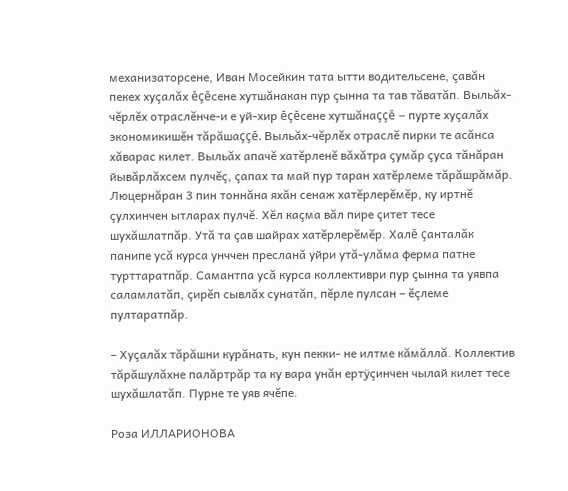механизаторсене, Иван Мосейкин тата ытти водительсене, çавăн пекех хуçалăх ĕçĕсене хутшăнакан пур çынна та тав тăватăп. Выльăх-чĕрлĕх отраслĕнче-и е уй-хир ĕçĕсене хутшăнаççĕ – пурте хуçалăх экономикишĕн тăрăшаççĕ. Выльăх-чĕрлĕх отраслĕ пирки те асăнса хăварас килет. Выльăх апачĕ хатĕрленĕ вăхăтра çумăр çуса тăнăран йывăрлăхсем пулчĕç, çапах та май пур таран хатĕрлеме тăрăшрăмăр. Люцернăран 3 пин тоннăна яхăн сенаж хатĕрлерĕмĕр, ку иртнĕ çулхинчен ытларах пулчĕ. Хĕл каçма вăл пире çитет тесе шухăшлатпăр. Утă та çав шайрах хатĕрлерĕмĕр. Халĕ çанталăк панипе усă курса унччен пресланă уйри утă-улăма ферма патне турттаратпăр. Самантпа усă курса коллективри пур çынна та уявпа саламлатăп, çирĕп сывлăх сунатăп, пĕрле пулсан – ĕçлеме пултаратпăр.

– Хуçалăх тăрăшни курăнать, кун пекки- не илтме кăмăллă. Коллектив тăрăшулăхне палăртрăр та ку вара унăн ертÿçинчен чылай килет тесе шухăшлатăп. Пурне те уяв ячĕпе.

Роза ИЛЛАРИОНОВА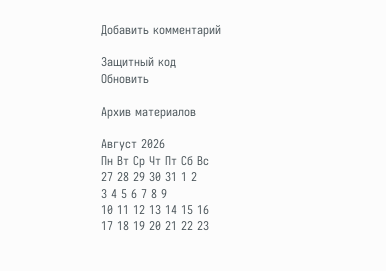Добавить комментарий

Защитный код
Обновить

Архив материалов

Август 2026
Пн Вт Ср Чт Пт Сб Вс
27 28 29 30 31 1 2
3 4 5 6 7 8 9
10 11 12 13 14 15 16
17 18 19 20 21 22 23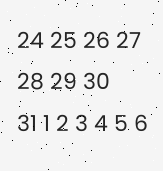24 25 26 27 28 29 30
31 1 2 3 4 5 6